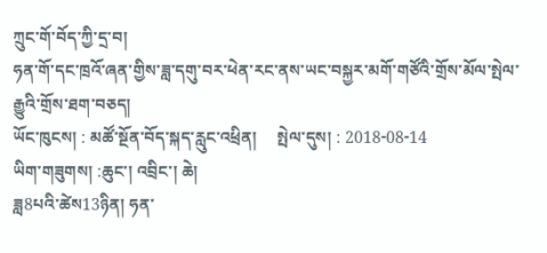ཀྲུང་གོ་བོད་ཀྱི་དྲ་བ།
ཧན་གོ་དང་ཁྲའོ་ཞན་གྱིས་ཟླ་དགུ་བར་ཕེན་རང་ནས་ཡང་བསྐྱར་མགོ་གཙོའི་གྲོས་མོལ་སྤེལ་རྒྱུའི་གྲོས་ཐག་བཅད།
ཡོང་ཁུངས། : མཚོ་སྔོན་བོད་སྐད་རླུང་འཕྲིན།     སྤེལ་དུས། : 2018-08-14
ཡིག་གཟུགས། :ཆུང་། འབྲིང་། ཆེ།
ཟླ8པའི་ཚེས13ཉིན། ཧན་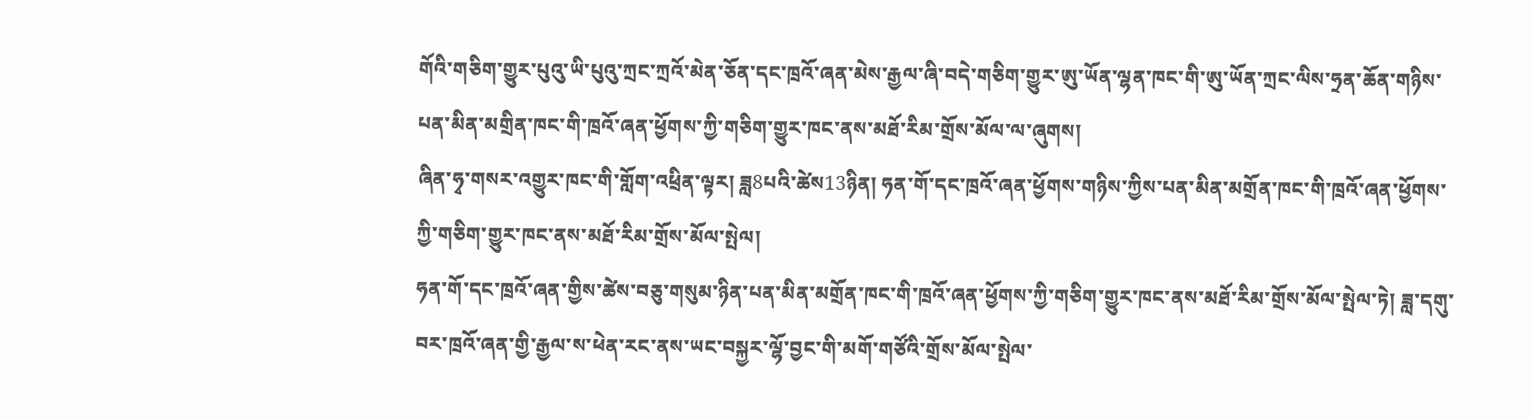གོའི་གཅིག་གྱུར་པུའུ་ཡི་པུའུ་ཀྲང་ཀྲའོ་མེན་ཅོན་དང་ཁྲའོ་ཞན་མེས་རྒྱལ་ཞི་བདེ་གཅིག་གྱུར་ཨུ་ཡོན་ལྷན་ཁང་གི་ཨུ་ཡོན་ཀྲང་ལིས་ཧྲན་ཆོན་གཉིས་པན་མིན་མགྲིན་ཁང་གི་ཁྲའོ་ཞན་ཕྱོགས་ཀྱི་གཅིག་གྱུར་ཁང་ནས་མཐོ་རིམ་གྲོས་མོལ་ལ་ཞུགས།
ཞིན་ཧྭ་གསར་འགྱུར་ཁང་གི་གློག་འཕྲིན་ལྟར། ཟླ8པའི་ཚེས13ཉིན། ཧན་གོ་དང་ཁྲའོ་ཞན་ཕྱོགས་གཉིས་ཀྱིས་པན་མིན་མགྲོན་ཁང་གི་ཁྲའོ་ཞན་ཕྱོགས་ཀྱི་གཅིག་གྱུར་ཁང་ནས་མཐོ་རིམ་གྲོས་མོལ་སྤེལ།
ཧན་གོ་དང་ཁྲའོ་ཞན་གྱིས་ཚེས་བཅུ་གསུམ་ཉིན་པན་མིན་མགྲོན་ཁང་གི་ཁྲའོ་ཞན་ཕྱོགས་ཀྱི་གཅིག་གྱུར་ཁང་ནས་མཐོ་རིམ་གྲོས་མོལ་སྤེལ་ཏེ། ཟླ་དགུ་བར་ཁྲའོ་ཞན་གྱི་རྒྱལ་ས་ཕེན་རང་ནས་ཡང་བསྐྱར་ལྷོ་བྱང་གི་མགོ་གཙོའི་གྲོས་མོལ་སྤེལ་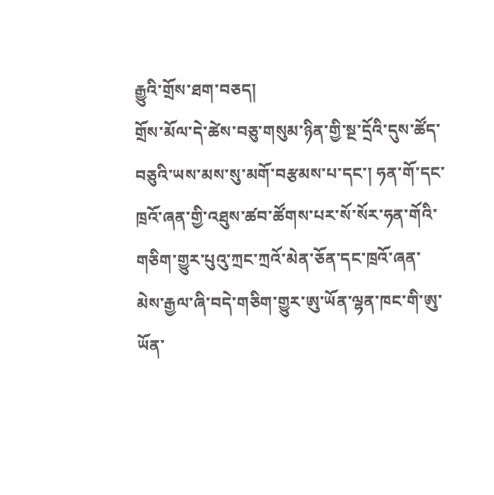རྒྱུའི་གྲོས་ཐག་བཅད།
གྲོས་མོལ་དེ་ཚེས་བཅུ་གསུམ་ཉིན་གྱི་སྔ་དྲོའི་དུས་ཚོད་བཅུའི་ཡས་མས་སུ་མགོ་བརྩམས་པ་དང་། ཧན་གོ་དང་ཁྲའོ་ཞན་གྱི་འཐུས་ཚབ་ཚོགས་པར་སོ་སོར་ཧན་གོའི་གཅིག་གྱུར་པུའུ་ཀྲང་ཀྲའོ་མེན་ཅོན་དང་ཁྲའོ་ཞན་མེས་རྒྱལ་ཞི་བདེ་གཅིག་གྱུར་ཨུ་ཡོན་ལྷན་ཁང་གི་ཨུ་ཡོན་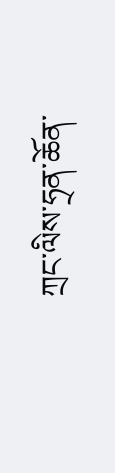ཀྲང་ལིས་ཧྲན་ཆོན་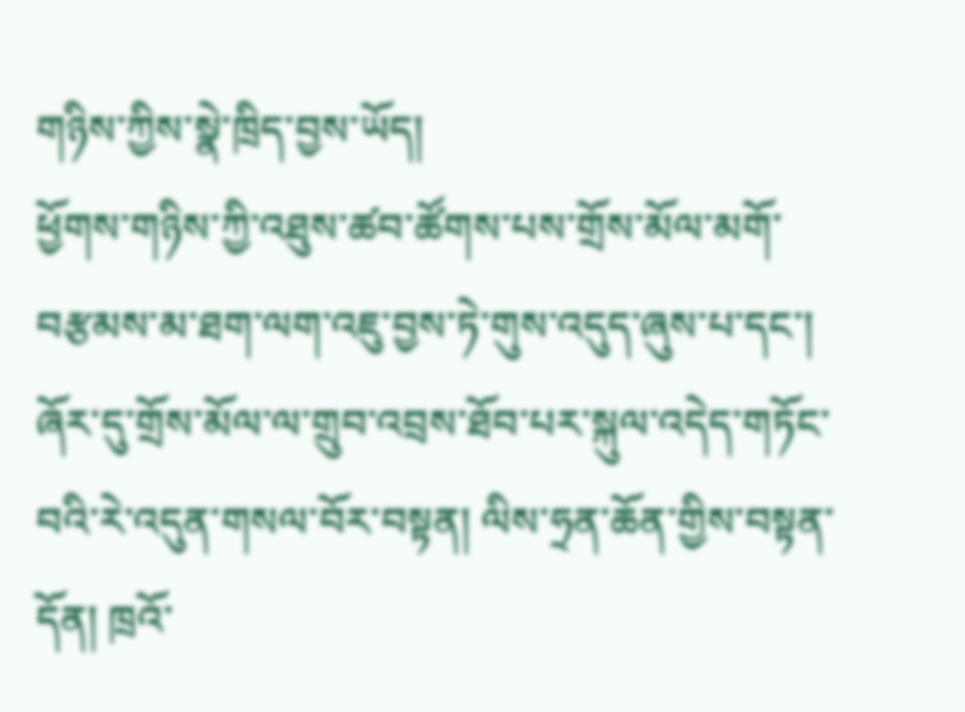གཉིས་ཀྱིས་སྣེ་ཁྲིད་བྱས་ཡོད།
ཕྱོགས་གཉིས་ཀྱི་འཐུས་ཚབ་ཚོགས་པས་གྲོས་མོལ་མགོ་བརྩམས་མ་ཐག་ལག་འཇུ་བྱས་ཏེ་གུས་འདུད་ཞུས་པ་དང་། ཞོར་དུ་གྲོས་མོལ་ལ་གྲུབ་འབྲས་ཐོབ་པར་སྐུལ་འདེད་གཏོང་བའི་རེ་འདུན་གསལ་བོར་བསྟན། ལིས་ཧྲན་ཆོན་གྱིས་བསྟན་དོན། ཁྲའོ་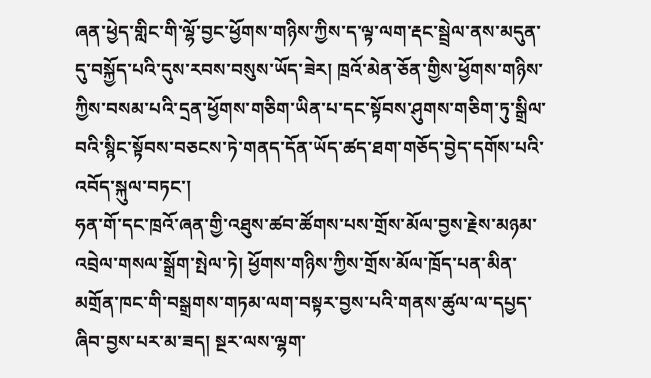ཞན་ཕྱེད་གླིང་གི་ལྷོ་བྱང་ཕྱོགས་གཉིས་ཀྱིས་ད་ལྟ་ལག་རྡང་སྦྲེལ་ནས་མདུན་དུ་བསྐྱོད་པའི་དུས་རབས་བསུས་ཡོད་ཟེར། ཁྲའོ་མེན་ཅོན་གྱིས་ཕྱོགས་གཉིས་ཀྱིས་བསམ་པའི་དྲན་ཕྱོགས་གཅིག་ཡིན་པ་དང་སྟོབས་ཤུགས་གཅིག་ཏུ་སྒྲིལ་བའི་སྙིང་སྟོབས་བཅངས་ཏེ་གནད་དོན་ཡོད་ཚད་ཐག་གཅོད་བྱེད་དགོས་པའི་འབོད་སྐུལ་བཏང་།
ཧན་གོ་དང་ཁྲའོ་ཞན་གྱི་འཐུས་ཚབ་ཚོགས་པས་གྲོས་མོལ་བྱས་རྗེས་མཉམ་འབྲེལ་གསལ་སྒྲོག་སྤེལ་ཏེ། ཕྱོགས་གཉིས་ཀྱིས་གྲོས་མོལ་ཁྲོད་པན་མིན་མགྲོན་ཁང་གི་བསྒྲགས་གཏམ་ལག་བསྟར་བྱས་པའི་གནས་ཚུལ་ལ་དཔྱད་ཞིབ་བྱས་པར་མ་ཟད། སྔར་ལས་ལྷག་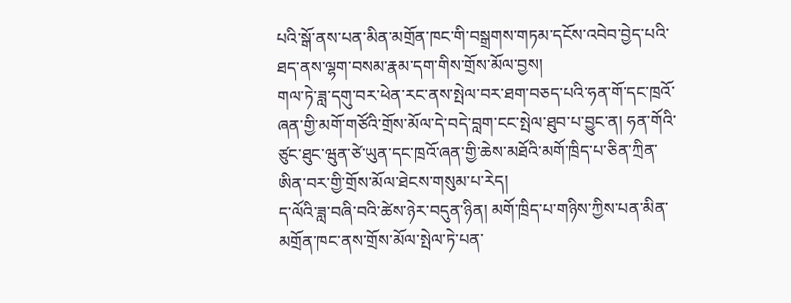པའི་སྒོ་ནས་པན་མིན་མགྲོན་ཁང་གི་བསྒྲགས་གཏམ་དངོས་འབེབ་བྱེད་པའི་ཐད་ནས་ལྷག་བསམ་རྣམ་དག་གིས་གྲོས་མོལ་བྱས།
གལ་ཏེ་ཟླ་དགུ་བར་ཕེན་རང་ནས་སྤེལ་བར་ཐག་བཅད་པའི་ཧན་གོ་དང་ཁྲའོ་ཞན་གྱི་མགོ་གཙོའི་གྲོས་མོལ་དེ་བདེ་བླག་ངང་སྤེལ་ཐུབ་པ་བྱུང་ན། ཧན་གོའི་ཙུང་ཐུང་ཝུན་ཙེ་ཡུན་དང་ཁྲའོ་ཞན་གྱི་ཆེས་མཐོའི་མགོ་ཁྲིད་པ་ཅིན་ཀྲིན་ཨིན་བར་གྱི་གྲོས་མོལ་ཐེངས་གསུམ་པ་རེད།
ད་ལོའི་ཟླ་བཞི་བའི་ཚེས་ཉེར་བདུན་ཉིན། མགོ་ཁྲིད་པ་གཉིས་ཀྱིས་པན་མིན་མགྲོན་ཁང་ནས་གྲོས་མོལ་སྤེལ་ཏེ་པན་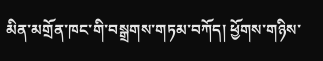མིན་མགྲོན་ཁང་གི་བསྒྲགས་གཏམ་བཀོད། ཕྱོགས་གཉིས་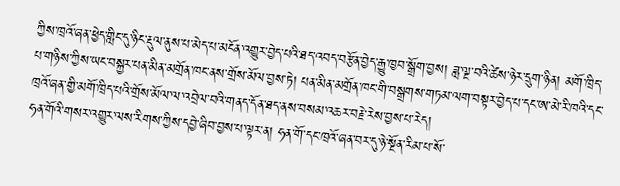ཀྱིས་ཁྲའོ་ཞན་ཕྱེད་གླིང་དུ་ཉིང་རྡུལ་ནུས་པ་མེད་པ་མངོན་འགྱུར་བྱེད་པའི་ཐད་འབད་བརྩོན་བྱེད་རྒྱུ་ཁྱབ་སྒྲོག་བྱས། ཟླ་ལྔ་བའི་ཚེས་ཉེར་དྲུག་ཉིན། མགོ་ཁྲིད་པ་གཉིས་ཀྱིས་ཡང་བསྐྱར་པན་མིན་མགྲོན་ཁང་ནས་གྲོས་མོལ་བྱས་ཏེ། པན་མིན་མགྲོན་ཁང་གི་བསྒྲགས་གཏམ་ལག་བསྟར་བྱེད་པ་དང་ཨ་མེ་རི་ཁའི་དང་ཁྲའོ་ཞན་གྱི་མགོ་ཁྲིད་པའི་གྲོས་མོལ་ལ་འབྲེལ་བའི་གནད་དོན་ཐད་ནས་བསམ་འཆར་བརྗེ་རེས་བྱས་པ་རེད།
ཧན་གོའི་གསར་འགྱུར་ལས་རིགས་ཀྱིས་དབྱེ་ཞིབ་བྱས་པ་ལྟར་ན། ཧན་གོ་དང་ཁྲའོ་ཞན་བར་དུ་ཉེ་སྔོན་རིམ་པ་སོ་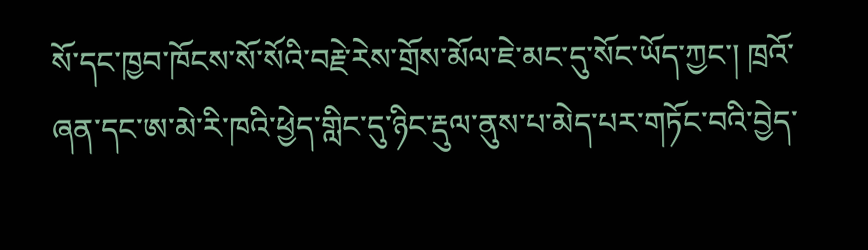སོ་དང་ཁྱབ་ཁོངས་སོ་སོའི་བརྗེ་རེས་གྲོས་མོལ་ཇེ་མང་དུ་སོང་ཡོད་ཀྱང་། ཁྲའོ་ཞན་དང་ཨ་མེ་རི་ཁའི་ཕྱེད་གླིང་དུ་ཉིང་རྡུལ་ནུས་པ་མེད་པར་གཏོང་བའི་བྱེད་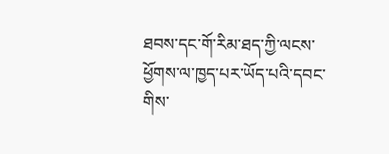ཐབས་དང་གོ་རིམ་ཐད་ཀྱི་ལངས་ཕྱོགས་ལ་ཁྱད་པར་ཡོད་པའི་དབང་གིས་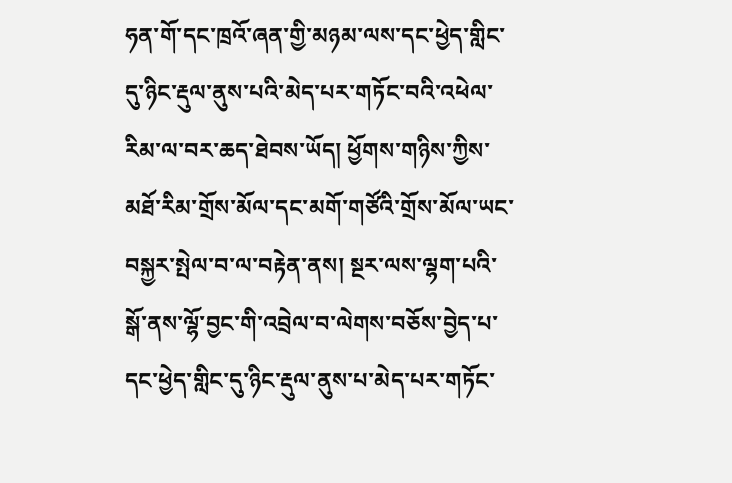ཧན་གོ་དང་ཁྲའོ་ཞན་གྱི་མཉམ་ལས་དང་ཕྱེད་གླིང་དུ་ཉིང་རྡུལ་ནུས་པའི་མེད་པར་གཏོང་བའི་འཕེལ་རིམ་ལ་བར་ཆད་ཐེབས་ཡོད། ཕྱོགས་གཉིས་ཀྱིས་མཐོ་རིམ་གྲོས་མོལ་དང་མགོ་གཙོའི་གྲོས་མོལ་ཡང་བསྐྱར་སྤེལ་བ་ལ་བརྟེན་ནས། སྔར་ལས་ལྷག་པའི་སྒོ་ནས་ལྷོ་བྱང་གི་འབྲེལ་བ་ལེགས་བཅོས་བྱེད་པ་དང་ཕྱེད་གླིང་དུ་ཉིང་རྡུལ་ནུས་པ་མེད་པར་གཏོང་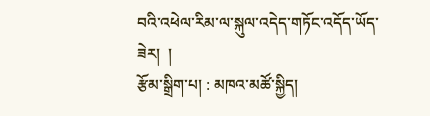བའི་འཕེལ་རིམ་ལ་སྐུལ་འདེད་གཏོང་འདོད་ཡོད་ཟེར།  །
རྩོམ་སྒྲིག་པ། : མཁའ་མཚོ་སྐྱིད།